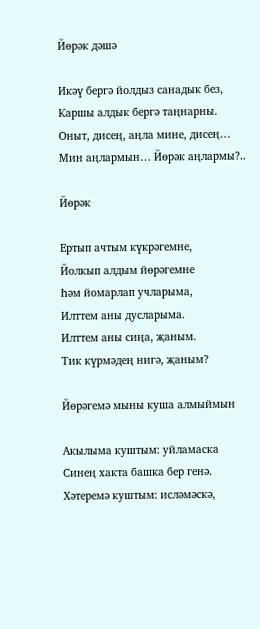Йөрәк дәшә

Икәү бергә йолдыз санадык без,
Каршы алдык бергә таңнарны.
Оныт, дисең, аңла мине, дисең…
Мин аңлармын… Йөрәк аңлармы?..

Йөрәк

Ертып ачтым күкрәгемне,
Йолкып алдым йөрәгемне
Һәм йомарлап учларыма,
Илттем аны дусларыма.
Илттем аны сиңа, җаным.
Тик күрмәдең нигә, җаным?

Йөрәгемә мыны куша алмыймын

Акылыма куштым: уйламаска
Синең хакта башка бер генә.
Хәтеремә куштым: исләмәскә,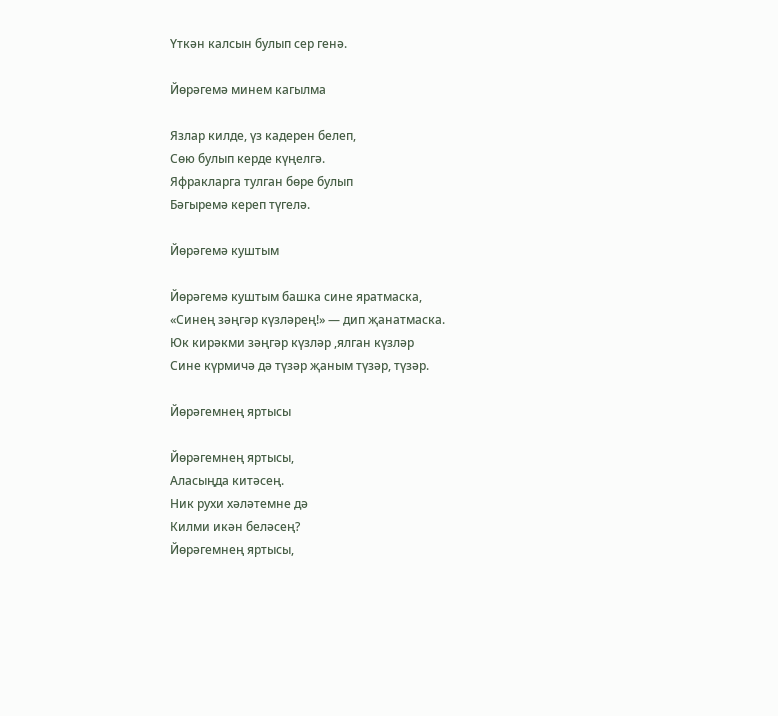Үткән калсын булып сер генә.

Йөрәгемә минем кагылма

Язлар килде, үз кадерен белеп,
Сөю булып керде күңелгә.
Яфракларга тулган бөре булып
Бәгыремә кереп түгелә.

Йөрәгемә куштым

Йөрәгемә куштым башка сине яратмаска,
«Синең зәңгәр күзләрең!» — дип җанатмаска.
Юк кирәкми зәңгәр күзләр ,ялган күзләр
Сине күрмичә дә түзәр җаным түзәр, түзәр.

Йөрәгемнең яртысы

Йөрәгемнең яртысы,
Аласыңда китәсең.
Ник рухи хәләтемне дә
Килми икән беләсең?
Йөрәгемнең яртысы,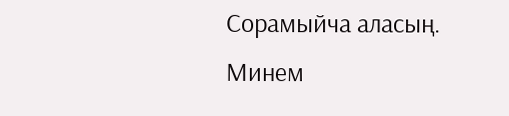Сорамыйча аласың.
Минем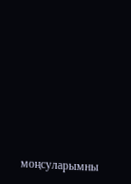моңсуларымны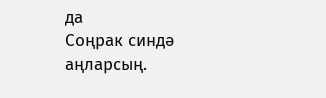да
Соңрак синдә аңларсың.